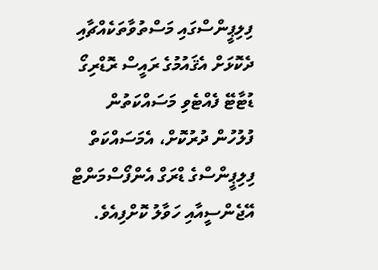ފިލިޕީންސްގައި މަސްތުވާތަކެއްޗާއި ދެކޮޅަށް އެޤައުމުގެ ރައީސް ރޮޑްރިގޯ ޑުޓާޓޭ ފެއްޓެވި މަސައްކަތުން ފުލުހުން ދުރުކޮށް، އެމަސައްކަތް ފިލިޕީންސްގެ ޑްރަގް އެންފޯސްމަންޓް އޭޖެންސީއާއި ހަވާލު ކޮށްފިއެވެ.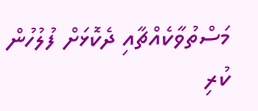މަސްތުވާކެއްޗާއި ދެކޮޅަށް ފުލުހުން ކުރި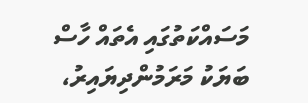މަސައްކަތުގައި އެތައް ހާސް ބަޔަކު މަރަމުންދިޔައިރު،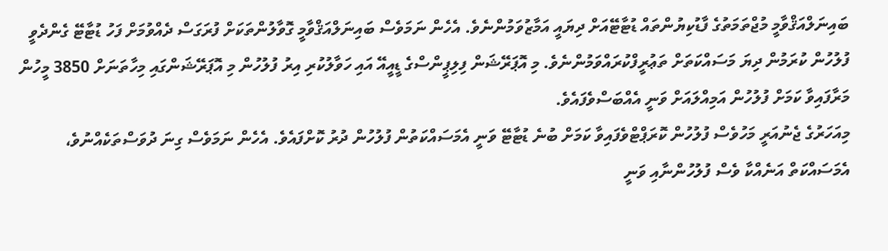ބައިނަލްއަޤްވާމީ މުޖްތަމަތުގެ ފާޑުކިޔުންތައް ޑުޓާޓޭއަށް ދިޔައީ އަމާޒުވަމުންނެވެ. އެހެން ނަމަވެސް ބައިނަލްއަޤްވާމީ ގޮވާލުންތަކަށް ފުރަގަސް ދެއްވުމަށް ފަހު ޑުޓާޓޭ ގެންދެވީ ފުލުހުން ކުރަމުން ދިޔަ މަސައްކަތަށް ތަޢުރީފްކުރައްވަމުންނެވެ. މި އޮޕަރޭޝަން ފިލިޕީންސްގެ ޑީއީއޭ އައި ހަވާލުކުރި އިރު ފުލުހުން މި އޮޕަރޭޝަންގައި މިހާތަނަށް 3850 މީހުން މަރާފައިވާ ކަމަށް ފުލުހުން އަމިއްލައަށް ވަނީ އެއްބަސްވެފައެވެ.
މިއަހަރުގެ ޖެނުއަރީ މަހުވެސް ފުލުހުން ކޮރަޕްޓްވެފައިވާ ކަމަށް ބުނެ ޑުޓާޓޭ ވަނީ އެމަސައްކަތުން ފުލުހުން ދުރު ކޮށްފައެވެ. އެހެން ނަމަވެސް ގިނަ ދުވަސްތަކެއްނުވެ، އެމަސައްކަތް އަނެއްކާ ވެސް ފުލުހުންނާއި ވަނީ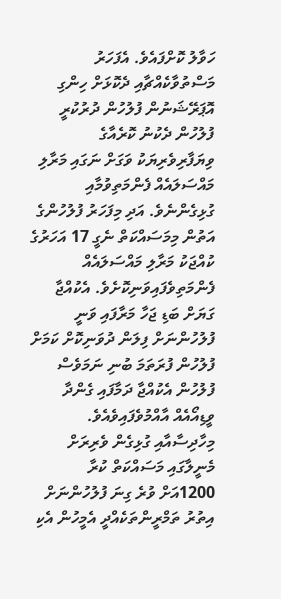ހަވާލު ކޮށްފައެވެ. އެފަހަރު މަސްތުވާކެއްޗާއި ދެކޮޅަށް ހިންގި އޮޕަރޭޝަނުން ފުލުހުން ދުރުކުރީ ފުލުހުން ދެކުނު ކޮރެއާގެ ވިޔަފާރިވެރިޔަކު ވަގަށް ނަގައި މަރާލި މައްސަލައެއް ފެންމަތިވުމާއި ގުޅިގެންނެވެ. އަދި މިފަހަރު ފުލުހުންގެ އަތުން މިމަސައްކަތް ނެގީ 17 އަހަރުގެ ކުއްޖަކު މަރާލި މައްސަލައެއް ފެންމަތިވެފައިވަނިކޮށެވެ. އެކުއްޖާ ގަޔަށް ބަޑި ޖަހާ މަރާފައި ވަނީ ފުލުހުންނަށް ފިލަން ދުވަނިކޮށް ކަމަށް ފުލުހުން ފުރަތަމަ ބުނި ނަމަވެސް ފުލުހުން އެކުއްޖާ ދަމާފައި ގެންދާ ވީޑިއޯއެއް އާއްމުވެފައިވެއެވެ. މިހާދިސާއާއި ގުޅިގެން ވެރިރަށް މެނީލާގައި މަސައްކަތް ކުރާ 1200އަށް ވުރެ ގިނަ ފުލުހުންނަށް އިތުރު ތަމްރީންތަކެއްދީ އެމީހުން އެކި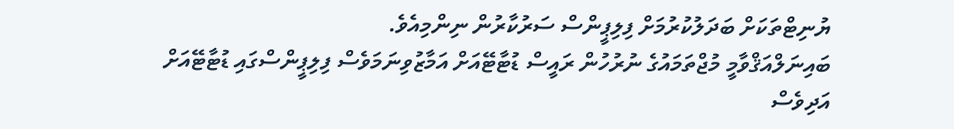ޔުނިޓްތަކަށް ބަދަލުކުރުމަށް ފިލިޕީންސް ސަރުކާރުން ނިންމިއެވެ.
ބައިނަލްއަޤްވާމީ މުޖްތަމައުގެ ނުރުހުން ރައީސް ޑުޓާޓޭއަށް އަމާޒުވިނަމަވެސް ފިލިޕީންސްގައި ޑުޓާޓޭއަށް އަދިވެސް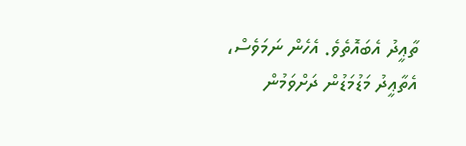ތާޢީދު އެބައޮތެވެ. އެހެން ނަމަވެސް، އެތާޢީދު މަޑުމަޑުން ދަށްވަމުން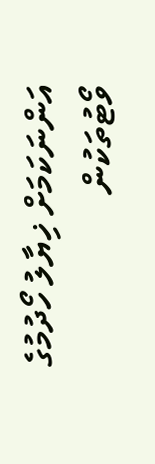އަންނަކަމަށް ޚިޔާލު ހޯދުމުގެ ވޯޓުތަކުން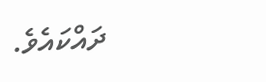ދައްކައެވެ.